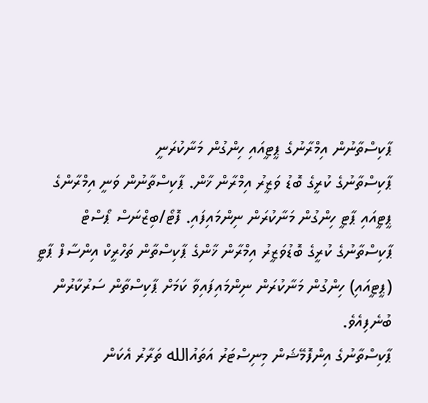ޕާކިސްތާނުން އިމްރާނުގެ ޕީޓީއައި ހިންގުން މަނާކުރަނީ
ޕާކިސްތާނުގެ ކުރީގެ ބޮޑު ވަޒީރު އިމްރާން ޚާން. ޕާކިސްތާނުން ވަނީ އިމްރާންގެ ޕީޓީއައި ޕާޓީ ހިންގުން މަނާކުރަން ނިންމައިފައި. ފޮޓޯ/ބިޒްނަސް ޕޯސްޓް
ޕާކިސްތާނުގެ ކުރީގެ ބޮޑުވަޒީރު އިމްރާން ޚާންގެ ޕާކިސްތާން ތަހްރީކް އިންސާފް ޕާޓީ (ޕީޓީއައި) ހިންގުން މަނާކުރަން ނިންމައިފައިވާ ކަމަށް ޕާކިސްތާން ސަރުކާރުން ބުނެފިއެވެ.
ޕާކިސްތާނުގެ އިންފޮމޭޝަން މިނިސްޓަރު އަތައުالله ތަރާރު އެކަން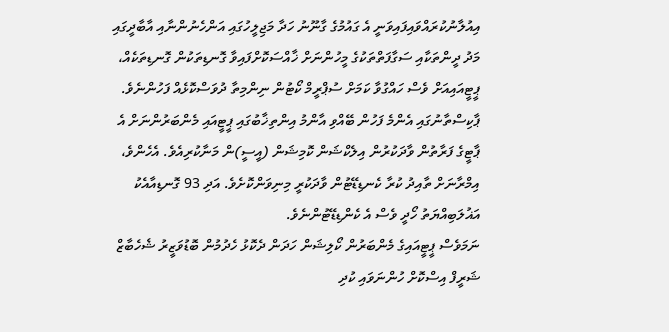އިއުލާނުކުރައްވައިފައިވަނީ އެ ގައުމުގެ ގާނޫނު ހަދާ މަޖިލީހުގައި އަންހެނުންނާއި އާބާދީގައި މަދު ދީންތަކާއި ސަގާފަތްތަކުގެ މީހުންނަށް ޚާއްސަކޮށްފައިވާ ގޮނޑިތަކުން ގޮނޑިތަކެއް، ޕީޓީއައިއަށް ވެސް ހައްގުވާ ކަމަށް ސުޕްރީމް ކޯޓުން ނިންމިތާ ދުވަސްކޮޅެއް ފަހުންނެވެ.
ޕާކިސްތާނުގައި އެންމެ ފަހުން ބޭއްވި އާންމު އިންތިޚާބުގައި ޕީޓީއައި މެންބަރުންނަށް އެ ޕާޓީގެ ފަރާތުން ވާދަކުރުން އިލެކްޝަން ކޮމިޝަން (އީސީ)ން މަނާކުރިއެވެ. އެހެންވެ، އިމްރާނަށް ތާއިދު ކުރާ ކެނޑިޑޭޓުން ވާދަކުރީ މިނިވަންކޮށެވެ. އަދި 93 ގޮނޑިއާއެކު އަޣުލަބިއްޔަތު ހޯދީ ވެސް އެ ކެންޑިޑޭޓުންނެވެ.
ނަމަވެސް ޕީޓީއައިގެ މެންބަރުން ކޯލިޝަން ހަދަން ދެކޮޅު ހެދުމުން ބޮޑުވަޒީރު ޝެހެބާޒް ޝަރީފް އިސްކޮށް ހުންނަވައި ކުދި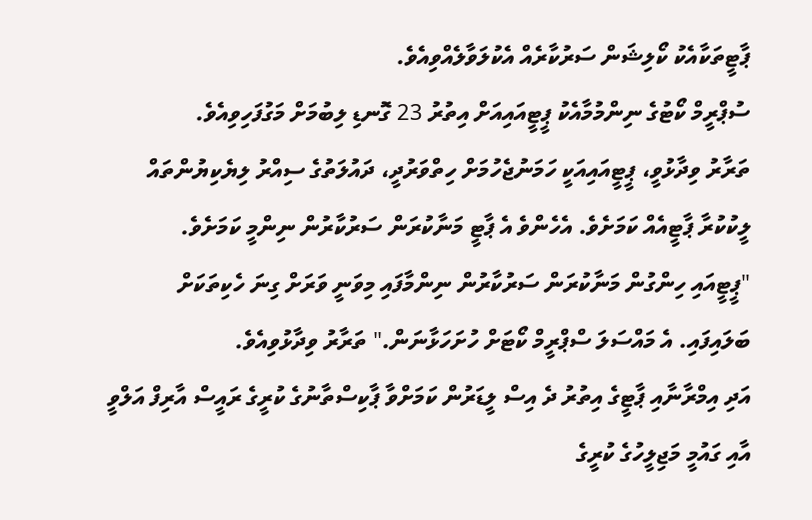ޕާޓީތަކާއެކު ކޯލިޝަން ސަރުކާރެއް އެކުލަވާލެއްވިއެވެ.
ސުޕްރީމް ކޯޓުގެ ނިންމުމާއެކު ޕީޓީއައިއަށް އިތުރު 23 ގޮނޑި ލިބުމަށް މަގުފަހިވިއެވެ.
ތަރާރު ވިދާޅުވީ، ޕީޓީއައިއަކީ ހަމަނުޖެހުމަށް ހިތްވަރުދީ، ދައުލަތުގެ ސިއްރު ލިޔެކިޔުންތައް ލީކުކުރާ ޕާޓީއެއް ކަމަށެވެ. އެހެންވެ އެ ޕާޓީ މަނާކުރަން ސަރުކާރުން ނިންމީ ކަމަށެވެ.
"ޕީޓީއައި ހިންގުން މަނާކުރަން ސަރުކާރުން ނިންމާފައި މިވަނީ ވަރަށް ގިނަ ހެކިތަކަށް ބަލައިފައި. އެ މައްސަލަ ސްޕްރީމް ކޯޓަށް ހުށަހަޅާނަން." ތަރާރު ވިދާޅުވިއެވެ.
އަދި އިމްރާނާއި ޕާޓީގެ އިތުރު ދެ އިސް ލީޑަރުން ކަމަށްވާ ޕާކިސްތާނުގެ ކުރީގެ ރައީސް އާރިފް އަލްވީ އާއި ގައުމީ މަޖިލީހުގެ ކުރީގެ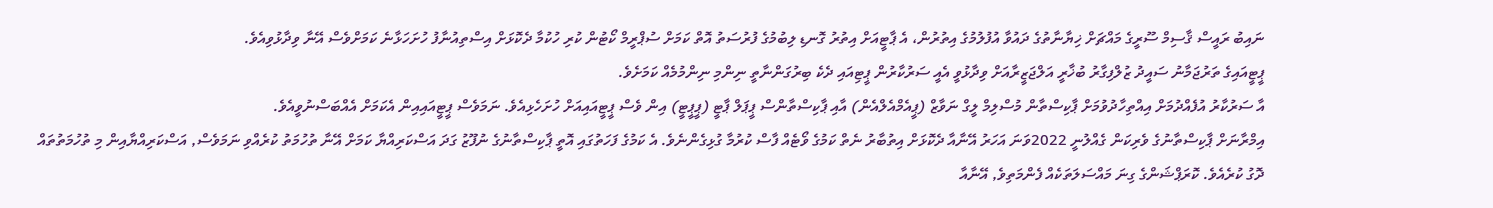ނައިބު ރައީސް ޤާސިމް ސޫރީގެ މައްޗަށް ޚިޔާނާތުގެ ދައުވާ އުފުލުމުގެ އިތުރުން، އެ ޕާޓީއަށް އިތުރު ގޮނޑި ލިބުމުގެ ފުރުސަތު އޮތް ކަމަށް ސުޕްރީމް ކޯޓުން ކުރި ހުކުމާ ދެކޮޅަށް އިސްތިއުނާފު ހުށަހަޅާނެ ކަމަށްވެސް އޭނާ ވިދާޅުވިއެވެ.
ޕީޓީއައިގެ ތަރުޖަމާނު ސައީދު ޒުލްފިގާރު ބުޚާރީ އަލްޖަޒީރާއަށް ވިދާޅުވީ އެއީ ސަރުކާރުން ޕީޓިއައި ދެކެ ބިރުގަންނާތީ ނިންމި ނިންމުމެއް ކަމަށެވެ.
އާ ސަރުކާރު އުފެއްދުމަށް އިއްތިހާދުވުމަށް ޕާކިސްތާން މުސްލިމް ލީގް ނަވާޒް (ޕީއެމްއެލްއެން) އާއި ޕާކިސްތާންސް ޕީޕަލް ޕާޓީ (ޕީޕީޓީ) އިން ވެސް ޕީޓީއައިއަށް ހުށަހެޅިއެވެ. ނަމަވެސް ޕީޓީއައިއިން އެކަމަށް އެއްބަސްނުވީއެވެ.
އިމްރާނަށް ޕާކިސްތާނުގެ ވެރިކަން ގެއްލުނީ 2022ވަނަ އަހަރު އޭނާއާ ދެކޮޅަށް އިތުބާރު ނެތް ކަމުގެ ވޯޓެއް ފާސް ކުރުމާ ގުޅިގެންނެވެ. އެ ކަމުގެ ފަހަތުގައި އޮތީ ޕާކިސްތާނުގެ ނުފޫޒު ގަދަ އަސްކަރިއްޔާ ކަމަށް އޭނާ ތުހުމަތު ކުރެއްވި ނަމަވެސް, އަސްކަރިއްޔާއިން މި ތުހުމަތުތައް ދޮގު ކުރެއެވެ. ކޮރަޕްޝަންގެ ގިނަ މައްސަލަތަކެއް ފެންމަތިވެ, އޭނާއާ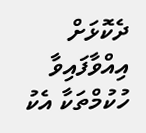ދެކޮޅަށް އިއްވާފައިވާ ހުކުމްތަކާ އެކު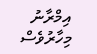އިމްރާނު މިހާރުވެސް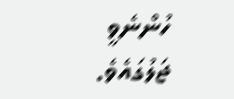ހުންނެވީ ޖަލުގައެވެ.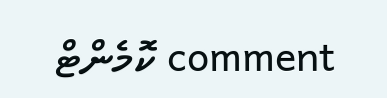comment ކޮމެންޓް